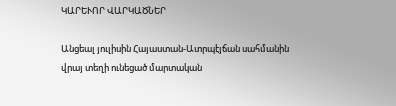ԿԱՐԵՒՈՐ ՎԱՐԿԱԾՆԵՐ

Անցեալ յուլիսին Հայաստան-Ատրպէյճան սահմանին վրայ տեղի ունեցած մարտական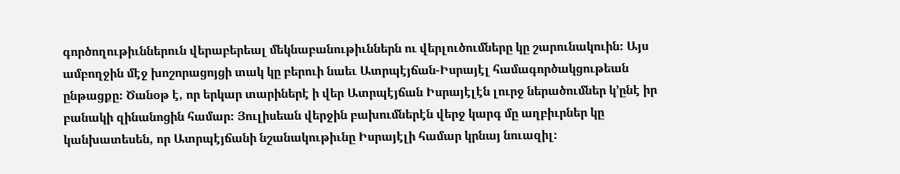գործողութիւններուն վերաբերեալ մեկնաբանութիւններն ու վերլուծումները կը շարունակուին։ Այս ամբողջին մէջ խոշորացոյցի տակ կը բերուի նաեւ Ատրպէյճան-Իսրայէլ համագործակցութեան ընթացքը։ Ծանօթ է, որ երկար տարիներէ ի վեր Ատրպէյճան Իսրայէլէն լուրջ ներածումներ կ՚ընէ իր բանակի զինանոցին համար։ Յուլիսեան վերջին բախումներէն վերջ կարգ մը աղբիւրներ կը կանխատեսեն, որ Ատրպէյճանի նշանակութիւնը Իսրայէլի համար կրնայ նուազիլ։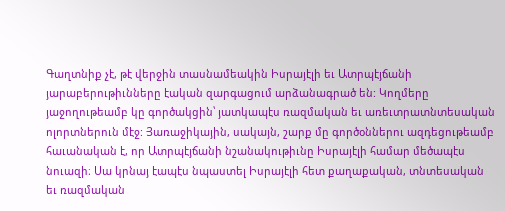Գաղտնիք չէ, թէ վերջին տասնամեակին Իսրայէլի եւ Ատրպէյճանի յարաբերութիւնները էական զարգացում արձանագրած են: Կողմերը յաջողութեամբ կը գործակցին՝ յատկապէս ռազմական եւ առեւտրատնտեսական ոլորտներուն մէջ: Յառաջիկային, սակայն, շարք մը գործօններու ազդեցութեամբ հաւանական է, որ Ատրպէյճանի նշանակութիւնը Իսրայէլի համար մեծապէս նուազի։ Սա կրնայ էապէս նպաստել Իսրայէլի հետ քաղաքական, տնտեսական եւ ռազմական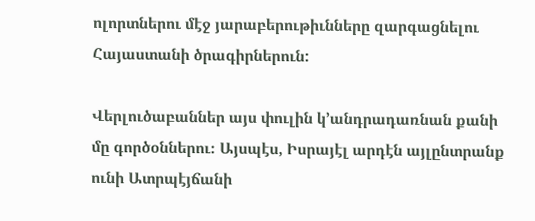ոլորտներու մէջ յարաբերութիւնները զարգացնելու Հայաստանի ծրագիրներուն:

Վերլուծաբաններ այս փուլին կ՚անդրադառնան քանի մը գործօններու։ Այսպէս, Իսրայէլ արդէն այլընտրանք ունի Ատրպէյճանի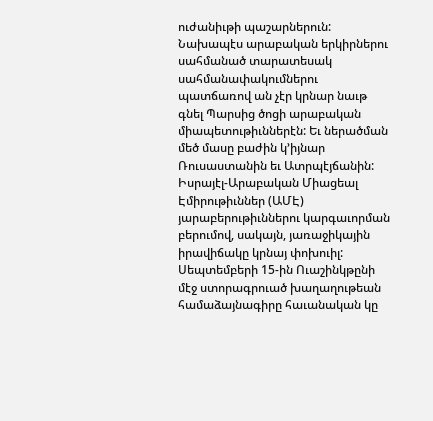ուժանիւթի պաշարներուն: Նախապէս արաբական երկիրներու սահմանած տարատեսակ սահմանափակումներու պատճառով ան չէր կրնար նաւթ գնել Պարսից ծոցի արաբական միապետութիւններէն: Եւ ներածման մեծ մասը բաժին կ՚իյնար Ռուսաստանին եւ Ատրպէյճանին: Իսրայէլ-Արաբական Միացեալ Էմիրութիւններ (ԱՄԷ) յարաբերութիւններու կարգաւորման բերումով, սակայն, յառաջիկային իրավիճակը կրնայ փոխուիլ: Սեպտեմբերի 15-ին Ուաշինկթընի մէջ ստորագրուած խաղաղութեան համաձայնագիրը հաւանական կը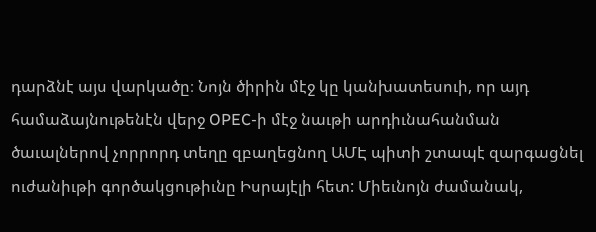դարձնէ այս վարկածը։ Նոյն ծիրին մէջ կը կանխատեսուի, որ այդ համաձայնութենէն վերջ OPEC-ի մէջ նաւթի արդիւնահանման ծաւալներով չորրորդ տեղը զբաղեցնող ԱՄԷ պիտի շտապէ զարգացնել ուժանիւթի գործակցութիւնը Իսրայէլի հետ: Միեւնոյն ժամանակ,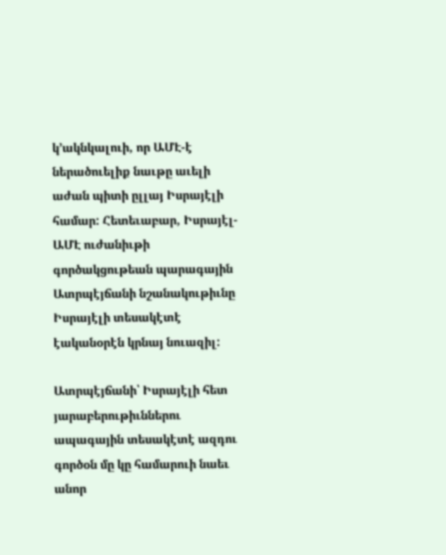կ՚ակնկալուի, որ ԱՄԷ-է ներածուելիք նաւթը աւելի աժան պիտի ըլլայ Իսրայէլի համար: Հետեւաբար, Իսրայէլ-ԱՄԷ ուժանիւթի գործակցութեան պարագային Ատրպէյճանի նշանակութիւնը Իսրայէլի տեսակէտէ էականօրէն կրնայ նուազիլ:

Ատրպէյճանի՝ Իսրայէլի հետ յարաբերութիւններու ապագային տեսակէտէ ազդու գործօն մը կը համարուի նաեւ անոր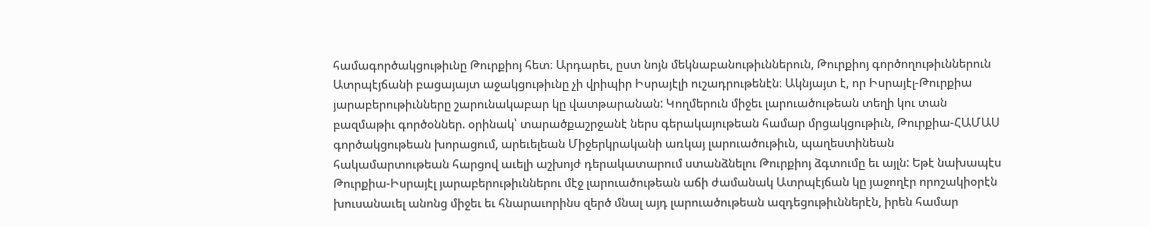համագործակցութիւնը Թուրքիոյ հետ։ Արդարեւ, ըստ նոյն մեկնաբանութիւններուն, Թուրքիոյ գործողութիւններուն Ատրպէյճանի բացայայտ աջակցութիւնը չի վրիպիր Իսրայէլի ուշադրութենէն։ Ակնյայտ է, որ Իսրայէլ-Թուրքիա յարաբերութիւնները շարունակաբար կը վատթարանան: Կողմերուն միջեւ լարուածութեան տեղի կու տան բազմաթիւ գործօններ. օրինակ՝ տարածքաշրջանէ ներս գերակայութեան համար մրցակցութիւն, Թուրքիա-ՀԱՄԱՍ գործակցութեան խորացում, արեւելեան Միջերկրականի առկայ լարուածութիւն, պաղեստինեան հակամարտութեան հարցով աւելի աշխոյժ դերակատարում ստանձնելու Թուրքիոյ ձգտումը եւ այլն: Եթէ նախապէս Թուրքիա-Իսրայէլ յարաբերութիւններու մէջ լարուածութեան աճի ժամանակ Ատրպէյճան կը յաջողէր որոշակիօրէն խուսանաւել անոնց միջեւ եւ հնարաւորինս զերծ մնալ այդ լարուածութեան ազդեցութիւններէն, իրեն համար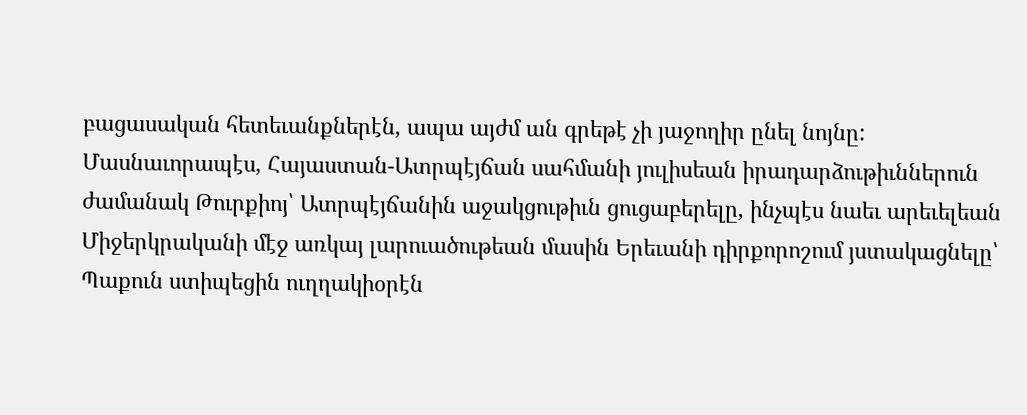բացասական հետեւանքներէն, ապա այժմ ան գրեթէ չի յաջողիր ընել նոյնը: Մասնաւորապէս, Հայաստան-Ատրպէյճան սահմանի յուլիսեան իրադարձութիւններուն ժամանակ Թուրքիոյ՝ Ատրպէյճանին աջակցութիւն ցուցաբերելը, ինչպէս նաեւ արեւելեան Միջերկրականի մէջ առկայ լարուածութեան մասին Երեւանի դիրքորոշում յստակացնելը՝ Պաքուն ստիպեցին ուղղակիօրէն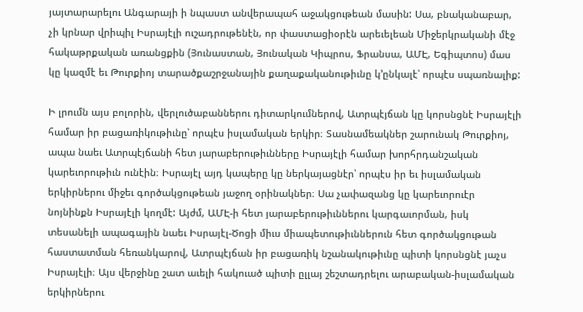յայտարարելու Անգարայի ի նպաստ անվերապահ աջակցութեան մասին: Սա, բնականաբար, չի կրնար վրիպիլ Իսրայէլի ուշադրութենէն, որ փաստացիօրէն արեւելեան Միջերկրականի մէջ հակաթրքական առանցքին (Յունաստան, Յունական Կիպրոս, Ֆրանսա, ԱՄԷ, Եգիպտոս) մաս կը կազմէ եւ Թուրքիոյ տարածքաշրջանային քաղաքականութիւնը կ՚ընկալէ՝ որպէս սպառնալիք:

Ի լրումն այս բոլորին, վերլուծաբաններու դիտարկումներով, Ատրպէյճան կը կորսնցնէ Իսրայէլի համար իր բացառիկութիւնը՝ որպէս իսլամական երկիր։ Տասնամեակներ շարունակ Թուրքիոյ, ապա նաեւ Ատրպէյճանի հետ յարաբերութիւնները Իսրայէլի համար խորհրդանշական կարեւորութիւն ունէին։ Իսրայէլ այդ կապերը կը ներկայացնէր՝ որպէս իր եւ իսլամական երկիրներու միջեւ գործակցութեան յաջող օրինակներ։ Սա չափազանց կը կարեւորուէր նոյնինքն Իսրայէլի կողմէ: Այժմ, ԱՄԷ-ի հետ յարաբերութիւններու կարգաւորման, իսկ տեսանելի ապագային նաեւ Իսրայէլ-Ծոցի միւս միապետութիւններուն հետ գործակցութան հաստատման հեռանկարով, Ատրպէյճան իր բացառիկ նշանակութիւնը պիտի կորսնցնէ յաչս Իսրայէլի։ Այս վերջինը շատ աւելի հակուած պիտի ըլլայ շեշտադրելու արաբական-իսլամական երկիրներու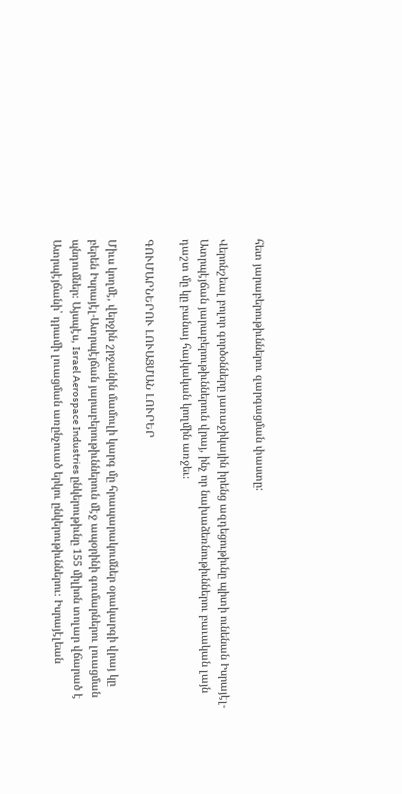հետ յարաբերութիւններու զարգացման փաստը:

Վերոնշեալ բոլոր գործօնները յառաջիկային իրենց ազդեցութիւնը պիտի ունենան Իսրայէլ-Ատրպէյճան յարաբերութիւններուն վրայ, ինչ որ նախաձեռնութիւններու բաւական լայն դաշտ մը կը բանայ հայկական կողմին առջեւ։

ԳՈՒՄԱՐՆԵՐՈՒ ԼՈՒԱՑՄԱՆ ԼՈՒՐԵՐ

Միւս կողմէ, վերջին շրջանին մամուլի կարգ մը հրապարակումներ օրակարգի վրայ կը բերեն Իսրայէլ-Ատրպէյճան յարաբերութիւններուն մէջ ապօրինի գումարներու լուացման պնդումներ։ Այսպէս, Israel Aerospace Industries ընկերութիւնը 155 միլիոն տոլար վճարած է Ատրպէյճանի՝ դրամի լուացման առընչուած երկու ընկերութիւններու։ Իսրայէլեան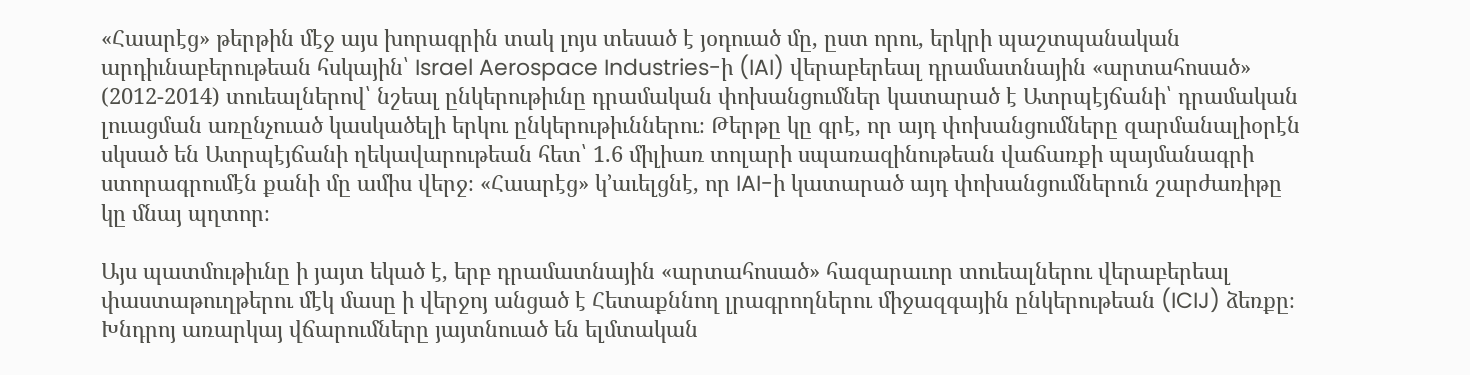«Հաարէց» թերթին մէջ այս խորագրին տակ լոյս տեսած է յօդուած մը, ըստ որու, երկրի պաշտպանական արդիւնաբերութեան հսկային՝ Israel Aerospace Industries-ի (IAI) վերաբերեալ դրամատնային «արտահոսած» (2012-2014) տուեալներով՝ նշեալ ընկերութիւնը դրամական փոխանցումներ կատարած է Ատրպէյճանի՝ դրամական լուացման առընչուած կասկածելի երկու ընկերութիւններու։ Թերթը կը գրէ, որ այդ փոխանցումները զարմանալիօրէն սկսած են Ատրպէյճանի ղեկավարութեան հետ՝ 1.6 միլիառ տոլարի սպառազինութեան վաճառքի պայմանագրի ստորագրումէն քանի մը ամիս վերջ։ «Հաարէց» կ՚աւելցնէ, որ IAI-ի կատարած այդ փոխանցումներուն շարժառիթը կը մնայ պղտոր։

Այս պատմութիւնը ի յայտ եկած է, երբ դրամատնային «արտահոսած» հազարաւոր տուեալներու վերաբերեալ փաստաթուղթերու մէկ մասը ի վերջոյ անցած է Հետաքննող լրագրողներու միջազգային ընկերութեան (ICIJ) ձեռքը։ Խնդրոյ առարկայ վճարումները յայտնուած են ելմտական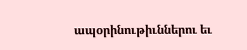ապօրինութիւններու եւ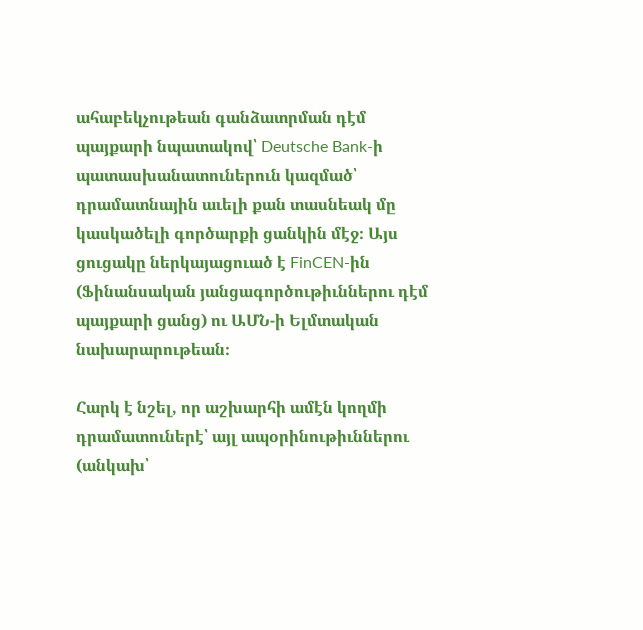ահաբեկչութեան գանձատրման դէմ պայքարի նպատակով՝ Deutsche Bank-ի պատասխանատուներուն կազմած՝ դրամատնային աւելի քան տասնեակ մը կասկածելի գործարքի ցանկին մէջ։ Այս ցուցակը ներկայացուած է FinCEN-ին (Ֆինանսական յանցագործութիւններու դէմ պայքարի ցանց) ու ԱՄՆ-ի Ելմտական նախարարութեան։

Հարկ է նշել, որ աշխարհի ամէն կողմի դրամատուներէ՝ այլ ապօրինութիւններու (անկախ՝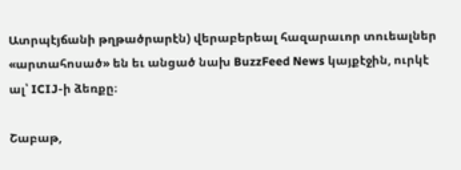Ատրպէյճանի թղթածրարէն) վերաբերեալ հազարաւոր տուեալներ «արտահոսած» են եւ անցած նախ BuzzFeed News կայքէջին, ուրկէ ալ՝ ICIJ-ի ձեռքը։

Շաբաթ,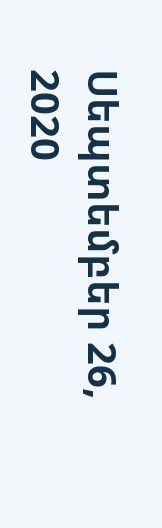Սեպտեմբեր 26, 2020